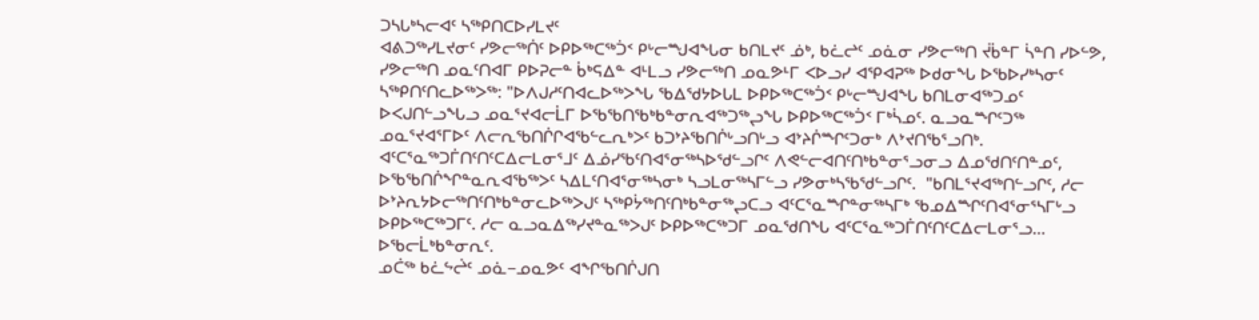ᑐᓴᒐᒃᓴᓕᐊᑦ ᓴᖅᑭᑎᑕᐅᓯᒪᔪᑦ
ᐊᕕᑐᖅᓯᒪᔪᓂᑦ ᓯᕗᓕᖅᑏᑦ ᐅᑭᐅᖅᑕᖅᑑᑉ ᑭᒡᓕᙳᐊᖓᓂ ᑲᑎᒪᔪᑦ ᓅᒃ, ᑲᓛᖠᑦ ᓄᓈᓂ ᓯᕗᓕᖅᑎ ᔫᑳᓐᒥ ᓵᓐᑎ ᓯᐅᓪᕗ, ᓯᕗᓕᖅᑎ ᓄᓇᑦᑎᐊᒥ ᑭᐅᕈᓕᓐ ᑳᒃᕋᐃᓐ ᐊᒻᒪᓗ ᓯᕗᓕᖅᑎ ᓄᓇᕗᒻᒥ ᐸᐅᓗᓯ ᐊᕿᐊᕈᖅ ᐅᑯᓂᖓ ᐅᖃᐅᓯᒃᓴᓂᑦ ᓴᖅᑭᑎᑦᑎᓚᐅᖅᐳᖅ: "ᐅᐱᒍᓱᑦᑎᐊᓚᐅᖅᐳᖓ ᖃᐃᖁᔭᐅᒐᒪ ᐅᑭᐅᖅᑕᖅᑑᑉ ᑭᒡᓕᙳᐊᖓ ᑲᑎᒪᓂᐊᖅᑐᓄᑦ ᐅᐸᒍᑎᓪᓗᖓᓗ ᓄᓇᕐᔪᐊᓕᒫᒥ ᐅᖃᖃᑎᖃᒃᑲᓐᓂᕆᐊᖅᑐᖅᖢᖓ ᐅᑭᐅᖅᑕᖅᑑᑉ ᒥᒃᓵᓄᑦ. ᓇᓗᓇᙱᑦᑐᖅ ᓄᓇᕐᔪᐊᕐᒥᐅᑦ ᐱᓕᕆᖃᑎᒌᒋᐊᖃᓪᓚᕆᒃᐳᑦ ᑲᑐᔾᔨᖃᑎᒌᒡᓗᑎᒡᓗ ᐊᔾᔨᒌᙱᑦᑐᓂᒃ ᐱᔾᔪᑎᖃᕐᓗᑎᒃ. ᐊᑦᑕᕐᓇᖅᑐᒦᑎᑦᑎᑦᑕᐃᓕᒪᓂᕐᒧᑦ ᐃᓅᓯᖃᑦᑎᐊᕐᓂᖅᓴᐅᖁᓪᓗᒋᑦ ᐱᕙᓪᓕᐊᑎᑦᑎᒃᑲᓐᓂᕐᓗᓂᓗ ᐃᓄᖁᑎᑦᑎᓐᓄᑦ, ᐅᖃᖃᑎᒌᖏᓐᓇᕆᐊᖃᖅᐳᑦ ᓴᐃᒪᑦᑎᐊᕐᓂᖅᓴᓂᒃ ᓴᓗᒪᓂᖅᓴᒥᓪᓗ ᓯᕗᓂᒃᓴᖃᖁᓪᓗᒋᑦ.  "ᑲᑎᒪᕐᔪᐊᖅᑎᓪᓗᒋᑦ, ᓱᓕ ᐅᔾᔨᕆᔭᐅᓕᖅᑎᑦᑎᒃᑲᓐᓂᓚᐅᖅᐳᒍᑦ ᓴᖅᑭᔮᖅᑎᑦᑎᒃᑲᓐᓂᖅᖢᑕᓗ ᐊᑦᑕᕐᓇᙱᓐᓂᖅᓴᒥᒃ ᖃᓄᐃᙱᑦᑎᐊᕐᓂᕐᓴᒥᒡᓗ ᐅᑭᐅᖅᑕᖅᑐᒥᑦ. ᓱᓕ ᓇᓗᓇᐃᖅᓯᔪᓐᓇᖅᐳᒍᑦ ᐅᑭᐅᖅᑕᖅᑐᒥ ᓄᓇᖁᑎᖓ ᐊᑦᑕᕐᓇᖅᑐᒦᑎᑦᑎᑦᑕᐃᓕᒪᓂᕐᓗ… ᐅᖃᓕᒫᒃᑲᓐᓂᕆᑦ.
ᓄᑖᖅ ᑲᓛᖦᖡᑦ ᓄᓈ−ᓄᓇᕗᑦ ᐊᖏᖃᑎᒌᒍᑎ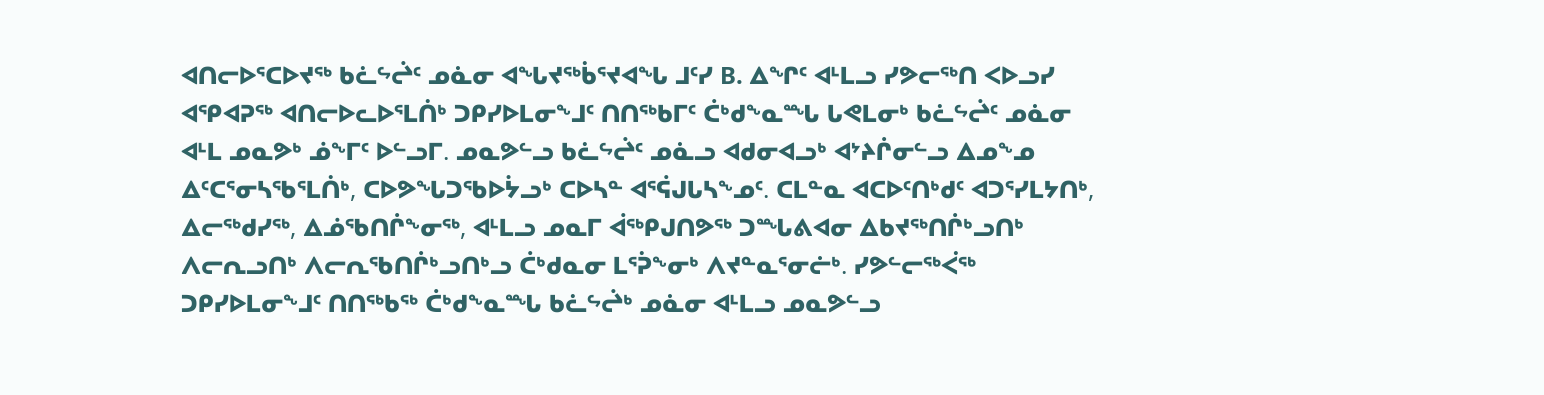ᐊᑎᓕᐅᕐᑕᐅᔪᖅ ᑲᓛᖦᖡᑦ ᓄᓈᓂ ᐊᖓᔪᖅᑳᕐᔪᐊᖓ ᒧᑦᓯ B. ᐃᖏᑦ ᐊᒻᒪᓗ ᓯᕗᓕᖅᑎ ᐸᐅᓗᓯ ᐊᕿᐊᕈᖅ ᐊᑎᓕᐅᓚᐅᕐᒪᑏᒃ ᑐᑭᓯᐅᒪᓂᖕᒧᑦ ᑎᑎᖅᑲᒥᑦ ᑖᒃᑯᖕᓇᙵ ᒐᕙᒪᓂᒃ ᑲᓛᖦᖡᑦ ᓄᓈᓂ ᐊᒻᒪ ᓄᓇᕗᒃ ᓅᖕᒥᑦ ᐅᓪᓗᒥ. ᓄᓇᕗᓪᓗ ᑲᓛᖦᖡᑦ ᓄᓈᓗ ᐊᑯᓂᐊᓗᒃ ᐊᔾᔨᒌᓂᓪᓗ ᐃᓄᖕᓄ ᐃᑦᑕᕐᓂᓴᖃᕐᒪᑏᒃ, ᑕᐅᕗᖓᑐᖃᐅᔮᓗᒃ ᑕᐅᓴᓐ ᐊᕐᕌᒍᒐᓴᖕᓄᑦ. ᑕᒪᓐᓇ ᐊᑕᐅᑦᑎᒃᑯᑦ ᐊᑐᕐᓯᒪᔭᑎᒃ, ᐃᓕᖅᑯᓯᖅ, ᐃᓅᖃᑎᒌᖕᓂᖅ, ᐊᒻᒪᓗ ᓄᓇᒥ ᐋᖅᑭᒍᑎᕗᖅ ᑐᙵᕕᐊᓂ ᐃᑲᔪᖅᑎᒌᒃᓗᑎᒃ ᐱᓕᕆᓗᑎᒃ ᐱᓕᕆᖃᑎᒌᒃᓗᑎᒃᓗ ᑖᒃᑯᓇᓂ ᒪᕐᕉᖕᓂᒃ ᐱᔪᓐᓇᕐᓂᓖᒃ. ᓯᕗᓪᓕᖅᐹᖅ ᑐᑭᓯᐅᒪᓂᖕᒧᑦ ᑎᑎᖅᑲᖅ ᑖᒃᑯᖕᓇᙵ ᑲᓛᖦᖡᒃ ᓄᓈᓂ ᐊᒻᒪᓗ ᓄᓇᕗᓪᓗ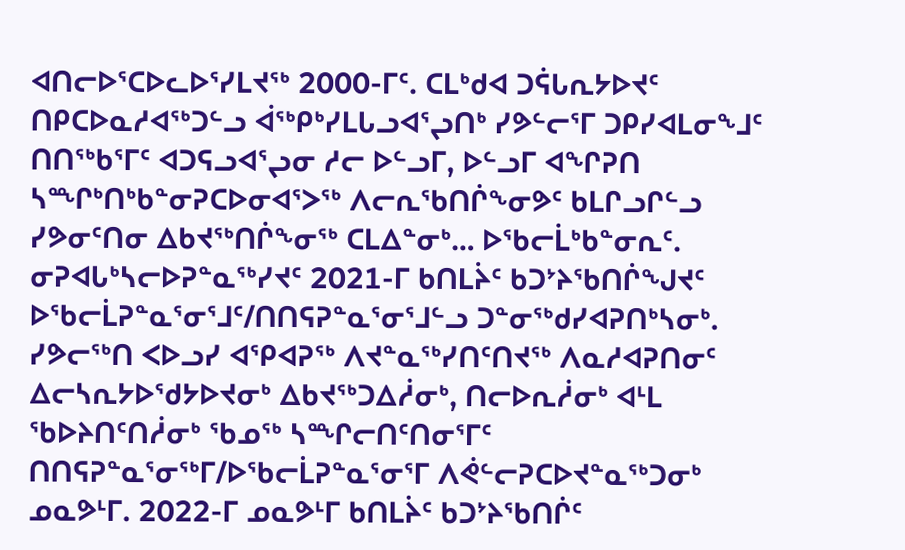ᐊᑎᓕᐅᕐᑕᐅᓚᐅᕐᓯᒪᔪᖅ 2000-ᒥᑦ. ᑕᒪᒃᑯᐊ ᑐᕌᒐᕆᔭᐅᔪᑦ ᑎᑭᑕᐅᓇᓱᐊᖅᑐᓪᓗ ᐋᖅᑭᒃᓯᒪᒐᓗᐊᕐᖢᑎᒃ ᓯᕗᓪᓕᕐᒥ ᑐᑭᓯᐊᒪᓂᖕᒧᑦ ᑎᑎᖅᑲᕐᒥᑦ ᐊᑐᕋᓗᐊᕐᖢᓂ ᓱᓕ ᐅᓪᓗᒥ, ᐅᓪᓗᒥ ᐊᖏᕈᑎ ᓴᙱᒃᑎᒃᑲᓐᓂᕈᑕᐅᓂᐊᕐᐳᖅ ᐱᓕᕆᖃᑎᒌᖕᓂᕗᑦ ᑲᒪᒋᓗᒋᓪᓗ ᓯᕗᓂᑦᑎᓂ ᐃᑲᔪᖅᑎᒌᖕᓂᖅ ᑕᒪᐃᓐᓂᒃ… ᐅᖃᓕᒫᒃᑲᓐᓂᕆᑦ.
ᓂᕈᐊᒐᒃᓴᓕᐅᕈᓐᓇᖅᓯᔪᑦ 2021-ᒥ ᑲᑎᒪᔩᑦ ᑲᑐᔾᔨᖃᑎᒌᖑᔪᑦ ᐅᖃᓕᒫᕈᓐᓇᕐᓂᕐᒧᑦ/ᑎᑎᕋᕈᓐᓇᕐᓂᕐᒧᓪᓗ ᑐᓐᓂᖅᑯᓯᐊᕈᑎᒃᓴᓂᒃ. ᓯᕗᓕᖅᑎ ᐸᐅᓗᓯ ᐊᕿᐊᕈᖅ ᐱᔪᓐᓇᖅᓯᑎᑦᑎᔪᖅ ᐱᓇᓱᐊᕈᑎᓂᑦ ᐃᓕᓴᕆᔭᐅᖁᔭᐅᔪᓂᒃ ᐃᑲᔪᖅᑐᐃᓲᓂᒃ, ᑎᓕᐅᕆᓲᓂᒃ ᐊᒻᒪ ᖃᐅᔨᑎᑦᑎᓲᓂᒃ ᖃᓄᖅ ᓴᙱᓕᑎᑦᑎᓂᕐᒥᑦ ᑎᑎᕋᕈᓐᓇᕐᓂᖅᒥ/ᐅᖃᓕᒫᕈᓐᓇᕐᓂᕐᒥ ᐱᕚᓪᓕᕈᑕᐅᔪᓐᓇᖅᑐᓂᒃ ᓄᓇᕗᒻᒥ. 2022-ᒥ ᓄᓇᕗᒻᒥ ᑲᑎᒪᔩᑦ ᑲᑐᔾᔨᖃᑎᒌᑦ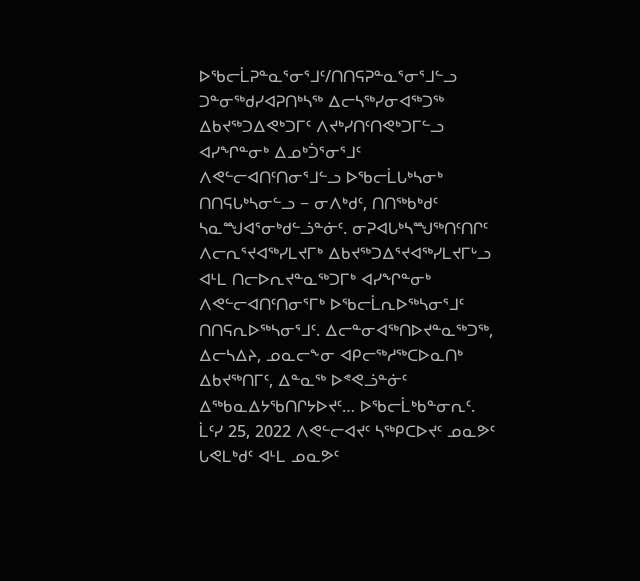ᐅᖃᓕᒫᕈᓐᓇᕐᓂᕐᒧᑦ/ᑎᑎᕋᕈᓐᓇᕐᓂᕐᒧᓪᓗ ᑐᓐᓂᖅᑯᓯᐊᕈᑎᒃᓴᖅ ᐃᓕᓴᖅᓯᓂᐊᖅᑐᖅ ᐃᑲᔪᖅᑐᐃᕙᒃᑐᒥᑦ ᐱᔪᒃᓯᑎᑦᑎᕙᒃᑐᒥᓪᓗ ᐊᓯᖏᓐᓂᒃ ᐃᓄᒃᑑᕐᓂᕐᒧᑦ ᐱᕙᓪᓕᐊᑎᑦᑎᓂᕐᒧᓪᓗ ᐅᖃᓕᒫᒐᒃᓴᓂᒃ ᑎᑎᕋᒐᒃᓴᓂᓪᓗ − ᓂᐱᒃᑯᑦ, ᑎᑎᖅᑲᒃᑯᑦ ᓴᓇᙳᐊᕐᓂᒃᑯᓪᓘᓐᓃᑦ. ᓂᕈᐊᒐᒃᓴᙳᖅᑎᑦᑎᒋᑦ ᐱᓕᕆᕐᔪᐊᖅᓯᒪᔪᒥᒃ ᐃᑲᔪᖅᑐᐃᕐᔪᐊᖅᓯᒪᔪᒥᒡᓗ ᐊᒻᒪ ᑎᓕᐅᕆᔪᓐᓇᖅᑐᒥᒃ ᐊᓯᖏᓐᓂᒃ ᐱᕙᓪᓕᐊᑎᑦᑎᓂᕐᒥᒃ ᐅᖃᓕᒫᕆᐅᖅᓴᓂᕐᒧᑦ ᑎᑎᕋᕆᐅᖅᓴᓂᕐᒧᑦ. ᐃᓕᓐᓂᐊᖅᑎᐅᔪᓐᓇᖅᑐᖅ, ᐃᓕᓴᐃᔨ, ᓄᓇᓕᖕᓂ ᐊᑭᓕᖅᓱᖅᑕᐅᓇᑎᒃ ᐃᑲᔪᖅᑎᒥᑦ, ᐃᓐᓇᖅ ᐅᕝᕙᓘᓐᓃᑦ ᐃᖅᑲᓇᐃᔭᖃᑎᒋᔭᐅᔪᑦ… ᐅᖃᓕᒫᒃᑲᓐᓂᕆᑦ.
ᒫᑦᓯ 25, 2022 ᐱᕙᓪᓕᐊᔪᑦ ᓴᖅᑭᑕᐅᔪᑦ ᓄᓇᕗᑦ ᒐᕙᒪᒃᑯᑦ ᐊᒻᒪ ᓄᓇᕗᑦ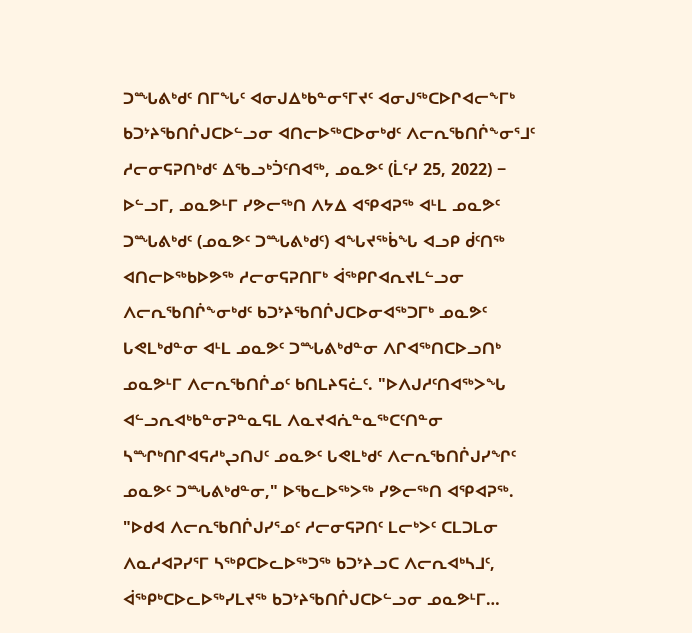ᑐᙵᕕᒃᑯᑦ ᑎᒥᖓᑦ ᐊᓂᒍᐃᒃᑲᓐᓂᕐᒥᔪᑦ ᐊᓂᒍᖅᑕᐅᒋᐊᓕᖕᒥᒃ ᑲᑐᔾᔨᖃᑎᒌᒍᑕᐅᓪᓗᓂ ᐊᑎᓕᐅᖅᑕᐅᓂᒃᑯᑦ ᐱᓕᕆᖃᑎᒌᖕᓂᕐᒧᑦ ᓱᓕᓂᕋᕈᑎᒃᑯᑦ ᐃᖃᓗᒃᑑᑦᑎᐊᖅ, ᓄᓇᕗᑦ (ᒫᑦᓯ 25, 2022) − ᐅᓪᓗᒥ, ᓄᓇᕗᒻᒥ ᓯᕗᓕᖅᑎ ᐱᔭᐃ ᐊᕿᐊᕈᖅ ᐊᒻᒪ ᓄᓇᕗᑦ ᑐᙵᕕᒃᑯᑦ (ᓄᓇᕗᑦ ᑐᙵᕕᒃᑯᑦ) ᐊᖓᔪᖅᑳᖓ ᐊᓗᑭ ᑰᑦᑎᖅ ᐊᑎᓕᐅᖅᑲᐅᕗᖅ ᓱᓕᓂᕋᕈᑎᒥᒃ ᐋᖅᑭᒋᐊᕆᔪᒪᓪᓗᓂ ᐱᓕᕆᖃᑎᒌᖕᓂᒃᑯᑦ ᑲᑐᔾᔨᖃᑎᒌᒍᑕᐅᓂᐊᖅᑐᒥᒃ ᓄᓇᕗᑦ ᒐᕙᒪᒃᑯᓐᓂ ᐊᒻᒪ ᓄᓇᕗᑦ ᑐᙵᕕᒃᑯᓐᓂ ᐱᒋᐊᖅᑎᑕᐅᓗᑎᒃ ᓄᓇᕗᒻᒥ ᐱᓕᕆᖃᑎᒌᓄᑦ ᑲᑎᒪᔨᕋᓛᑦ. "ᐅᐱᒍᓱᑦᑎᐊᖅᐳᖓ ᐊᓪᓗᕆᐊᒃᑲᓐᓂᕈᓐᓇᕋᒪ ᐱᓇᔪᐊᕇᓐᓇᖅᑕᑦᑎᓐᓂ ᓴᙱᒃᑎᒋᐊᕋᓱᒃᖢᑎᒍᑦ ᓄᓇᕗᑦ ᒐᕙᒪᒃᑯᑦ ᐱᓕᕆᖃᑎᒌᒍᓯᖏᑦ ᓄᓇᕗᑦ ᑐᙵᕕᒃᑯᓐᓂ," ᐅᖃᓚᐅᖅᐳᖅ ᓯᕗᓕᖅᑎ ᐊᕿᐊᕈᖅ. "ᐅᑯᐊ ᐱᓕᕆᖃᑎᒌᒍᓯᕐᓄᑦ ᓱᓕᓂᕋᕈᑎᑦ ᒪᓕᒃᐳᑦ ᑕᒪᑐᒪᓂ ᐱᓇᓱᐊᕈᓯᕐᒥ ᓴᖅᑭᑕᐅᓚᐅᖅᑐᖅ ᑲᑐᔾᔨᓗᑕ ᐱᓕᕆᐊᒃᓴᒧᑦ, ᐋᖅᑭᒃᑕᐅᓚᐅᖅᓯᒪᔪᖅ ᑲᑐᔾᔨᖃᑎᒌᒍᑕᐅᓪᓗᓂ ᓄᓇᕗᒻᒥ…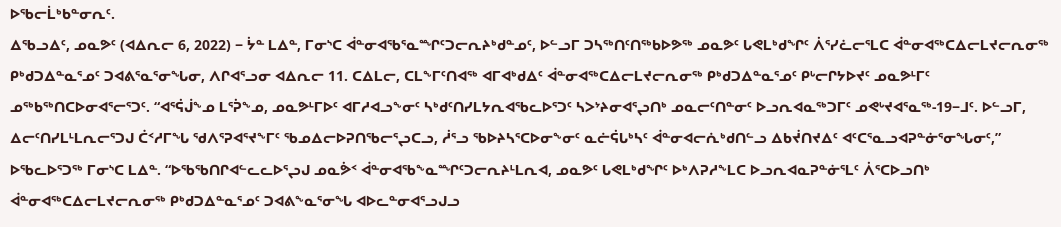ᐅᖃᓕᒫᒃᑲᓐᓂᕆᑦ.
ᐃᖃᓗᐃᑦ, ᓄᓇᕗᑦ (ᐊᐃᕆᓕ 6, 2022) − ᔮᓐ ᒪᐃᓐ, ᒥᓂᔅᑕ ᐋᓐᓂᐊᖃᕐᓇᙱᑦᑐᓕᕆᔨᒃᑯᓐᓄᑦ, ᐅᓪᓗᒥ ᑐᓴᖅᑎᑦᑎᖅᑲᐅᕗᖅ ᓄᓇᕗᑦ ᒐᕙᒪᒃᑯᖏᑦ ᐲᕐᓯᓛᓕᕐᒪᑕ ᐋᓐᓂᐊᖅᑕᐃᓕᒪᔪᓕᕆᓂᖅ ᑭᒃᑯᑐᐃᓐᓇᕐᓄᑦ ᑐᐊᕕᕐᓇᕐᓂᖓᓂ, ᐱᒋᐊᕐᓗᓂ ᐊᐃᕆᓕ 11. ᑕᐃᒪᓕ, ᑕᒪᖕᒥᑦᑎᐊᖅ ᐊᒥᐊᒃᑯᐃᑦ ᐋᓐᓂᐊᖅᑕᐃᓕᒪᔪᓕᕆᓂᖅ ᑭᒃᑯᑐᐃᓐᓇᕐᓄᑦ ᑭᒡᓕᒋᔭᐅᔪᑦ ᓄᓇᕗᒻᒥᑦ ᓄᖅᑲᖅᑎᑕᐅᓂᐊᕐᓕᕐᑐᑦ. “ᐊᕐᕌᒎᖕᓄ ᒪᕐᕉᖕᓄ, ᓄᓇᕗᒻᒥᐅᑦ ᐊᒥᓱᐊᓗᖕᓂᑦ ᓴᒃᑯᑦᑎᓯᒪᔭᕆᐊᖃᓚᐅᕐᑐᑦ ᓴᐳᔾᔨᓂᐊᕐᖢᑎᒃ ᓄᓇᓕᑦᑎᓐᓂᑦ ᐅᓗᕆᐊᓇᖅᑐᒥᑦ ᓄᕙᒡᔪᐊᕐᓇᖅ-19−ᒧᑦ. ᐅᓪᓗᒥ, ᐃᓕᑦᑎᓯᒪᒻᒪᕆᓕᕐᑐᒍ ᑖᑉᓱᒥᖓ ᖁᐱᕐᕈᐊᕐᔪᖕᒥᑦ ᖃᓄᐃᓕᐅᕈᑎᖃᓕᕐᖢᑕᓗ, ᓲᕐᓗ ᖃᐅᔨᓴᕐᑕᐅᓂᖕᓂᑦ ᓇᓖᕌᒐᒃᓴᑦ ᐋᓐᓂᐊᓕᕇᒃᑯᑎᓪᓗ ᐃᑲᔫᑎᔪᐃᑦ ᐊᑦᑕᕐᓇᓗᐊᕈᓐᓃᕐᓂᖓᓂᑦ,” ᐅᖃᓚᐅᕐᑐᖅ ᒥᓂᔅᑕ ᒪᐃᓐ. “ᐅᖃᖃᑎᒋᐊᓪᓚᓚᐅᕐᖢᒍ ᓄᓇᕘᑉ ᐋᓐᓂᐊᖃᖕᓇᙱᑦᑐᓕᕆᔨᒻᒪᕆᐊ, ᓄᓇᕗᑦ ᒐᕙᒪᒃᑯᖏᑦ ᐅᒃᐱᕈᓱᖕᒪᑕ ᐅᓗᕆᐊᓇᕈᓐᓃᕐᒪᑦ ᐲᕐᑕᐅᓗᑎᒃ ᐋᓐᓂᐊᖅᑕᐃᓕᒪᔪᓕᕆᓂᖅ ᑭᒃᑯᑐᐃᓐᓇᕐᓄᑦ ᑐᐊᕕᖕᓇᕐᓂᖓ ᐊᐅᓚᓐᓂᐊᕐᓗᒍᓗ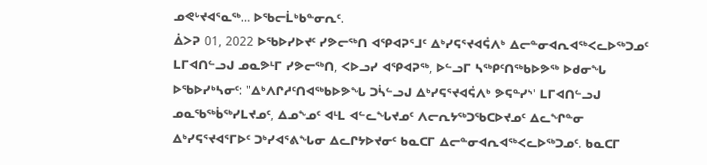ᓄᕙᒡᔪᐊᕐᓇᖅ… ᐅᖃᓕᒫᒃᑲᓐᓂᕆᑦ.
ᐄᐳᕈ 01, 2022 ᐅᖃᐅᓯᐅᔪᑦ ᓯᕗᓕᖅᑎ ᐊᕿᐊᕈᕐᒧᑦ ᐃᒃᓯᕋᕐᔪᐊᕌᐱᒃ ᐃᓕᓐᓂᐊᕆᐊᖅᐸᓚᐅᖅᑐᓄᑦ ᒪᒥᐊᑎᓪᓗᒍ ᓄᓇᕗᒻᒥ ᓯᕗᓕᖅᑎ, ᐸᐅᓗᓯ ᐊᕿᐊᕈᖅ, ᐅᓪᓗᒥ ᓴᖅᑭᑦᑎᖅᑲᐅᕗᖅ ᐅᑯᓂᖓ ᐅᖃᐅᓯᒃᓴᓂᑦ: "ᐃᒃᐱᒋᓱᑦᑎᐊᖅᑲᐅᕗᖓ ᑐᓵᓪᓗᒍ ᐃᒃᓯᕋᕐᔪᐊᕌᐱᒃ ᕗᕋᓐᓯᔅ' ᒪᒥᐊᑎᓪᓗᒍ ᓄᓇᖃᖅᑳᖅᓯᒪᔪᓄᑦ, ᐃᓄᖕᓄᑦ ᐊᒻᒪ ᐊᓪᓚᖓᔪᓄᑦ ᐱᓕᕆᔭᖅᑐᖃᑕᐅᔪᓄᑦ ᐃᓚᖏᓐᓂ ᐃᒃᓯᕋᕐᔪᐊᕐᒥᐅᑦ ᑐᒃᓯᐊᕐᕕᖓᓂ ᐃᓚᒋᔭᐅᔪᓂᑦ ᑲᓇᑕᒥ ᐃᓕᓐᓂᐊᕆᐊᖅᐸᓚᐅᖅᑐᓄᑦ. ᑲᓇᑕᒥ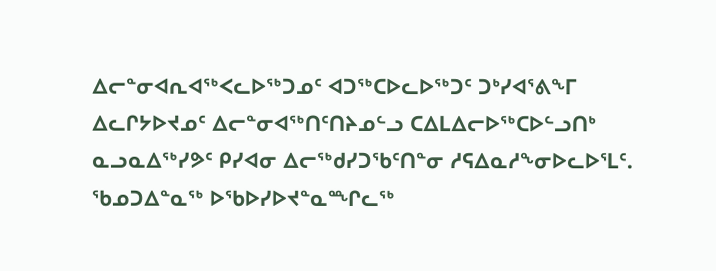ᐃᓕᓐᓂᐊᕆᐊᖅᐸᓚᐅᖅᑐᓄᑦ ᐊᑐᖅᑕᐅᓚᐅᖅᑐᑦ ᑐᒃᓯᐊᕐᕕᖕᒥ ᐃᓚᒋᔭᐅᔪᓄᑦ ᐃᓕᓐᓂᐊᖅᑎᑦᑎᔨᓄᓪᓗ ᑕᐃᒪᐃᓕᐅᖅᑕᐅᓪᓗᑎᒃ ᓇᓗᓇᐃᖅᓯᕗᑦ ᑭᓯᐊᓂ ᐃᓕᖅᑯᓯᑐᖃᑦᑎᓐᓂ ᓱᕋᐃᓇᓱᖕᓂᐅᓚᐅᕐᒪᑦ. ᖃᓄᑐᐃᓐᓇᖅ ᐅᖃᐅᓯᐅᔪᓐᓇᙱᓚᖅ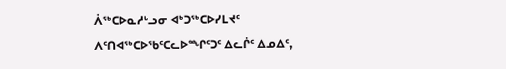ᐲᖅᑕᐅᓇᓱᒡᓗᓂ ᐊᒃᑐᖅᑕᐅᓯᒪᔪᑦ ᐱᑦᑎᐊᖅᑕᐅᖃᑦᑕᓚᐅᙱᑦᑐᑦ ᐃᓚᒌᑦ ᐃᓄᐃᑦ,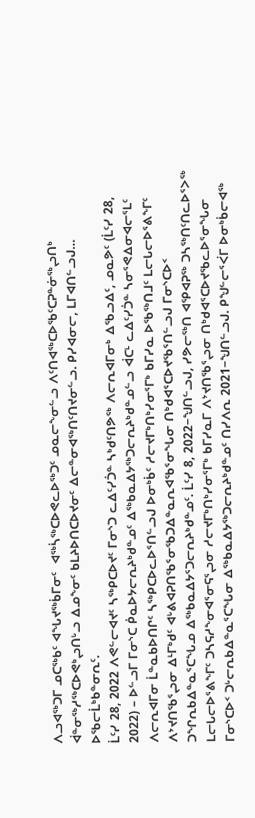ᐱᓗᐊᖅᑐᒥ ᓄᑕᖅᑲᑦ ᐊᖓᔪᖅᑳᒥᓂᑦ  ᐊᖅᓵᖅᑕᐅᕙᓚᐅᖅᑐᑦ ᓄᓇᓕᖕᓂᓪᓗ ᐱᑦᑎᐊᖅᑕᐅᖃᑦᑕᕈᓐᓃᖅᖢᑎᒃ ᐋᓐᓂᖅᓱᖅᑕᐅᕙᒃᖢᑎᒡᓗ ᐃᓄᖕᓂᑦ ᑲᒪᔨᐅᑎᑕᐅᔪᓂᑦ ᐃᓕᓐᓂᐊᖅᑎᑦᑎᔪᓂᓪᓗ. ᑭᓯᐊᓂᓕ, ᒪᒥᐊᑎᓪᓗᒍ… ᐅᖃᓕᒫᒃᑲᓐᓂᕆᑦ.
ᒫᑦᓯ 28, 2022 ᐱᕙᓪᓕᐊᔪᑦ ᓴᖅᑭᑕᐅᔪᑦ ᒥᓂᔅᑐ ᓚᐃᑦᓯᑑᓐ ᓴᒃᑯᑦᑎᕗᖅ ᐱᓕᕆᐊᒥᓂᒃ ᐃᖃᓗᐃᑦ, ᓄᓇᕗᑦ (ᒫᑦᓯ 28, 2022) – ᐅᓪᓗᒥ ᒥᓂᔅᑕ ᑮᓇᐅᔭᓕᕆᔨᒃᑯᓐᓄᑦ ᐃᖅᑲᓇᐃᔭᖅᑐᓕᕆᔨᒃᑯᓐᓄᓪᓗ ᐋᑕᒻ ᓚᐃᑦᓯᑑᓐ ᓴᓂᕐᕙᐃᓂᐊᓕᕐᒪᑦ ᐱᓕᕆᐊᒥᓂ ᒫᓐᓇᑲᐅᑎᒋᑦ ᓴᖅᑭᑕᐅᓚᐅᕐᑎᓪᓗᒍ ᐅᓂᒃᑳᑦ ᓱᓕᔪᒥᒃᑎᒃᓯᓂᕐᒥᒃ ᑲᒥᓯᓇ ᐅᖃᖅᑎᒧᑦ ᒪᓕᒐᓕᐅᕐᕕᖕᒥᑦ ᐱᔾᔪᑎᖃᕐᖢᓂ ᐃᒻᒥᒃᑯᑦ ᐊᒡᕕᐊᕈᑎᖃᕐᓂᖃᑐᐃᓐᓇᕆᐊᖃᕐᓂᖓᓂ ᑎᒃᑯᐊᕐᑕᐅᔪᖃᕐᑎᓪᓗᒍ ᒥᓂᔅᑕᐅᑉ ᑐᖏᕆᑲᐃᓐᓇᕐᑕᖓᓄ ᐃᖅᑲᓇᐃᔭᕐᑐᓕᕆᔨᒃᑯᓐᓄᑦ. ᒫᑦᓯ 8, 2022−ᖑᑎᓪᓗᒍ, ᓯᕗᓕᖅᑎ ᐊᕿᐊᕈᖅ ᑐᓴᖅᑎᑦᑎᓚᐅᕐᐳᖅ ᒪᓕᒐᓕᐅᕐᕕᖕᒥᑦ ᑐᓴᕋᓱᖕᓂᐊᕐᓂᕋᕐᖢᓂ ᓱᓕᔪᒥᒃᑎᒃᓯᓂᕐᒥᒃ ᑲᒥᓯᓇᒥ ᐱᔾᔪᑎᖃᕐᖢᓂ ᑎᒃᑯᐊᕐᑕᐅᔪᖃᓚᐅᕐᓂᖓᓂ ᒥᓂᔅᑕᐅᑉ ᑐᒡᓕᕆᑲᐃᓐᓇᕐᑕᖓᓂ ᐃᖅᑲᓇᐃᔭᖅᑐᓕᕆᔨᒃᑯᓐᓄᑦ ᑎᓯᐱᕆ 2021−ᖑᑎᓪᓗᒍ. ᑭᖑᓪᓕᕐᐹᒥ ᐅᓂᒃᑳᓕᐊᖅ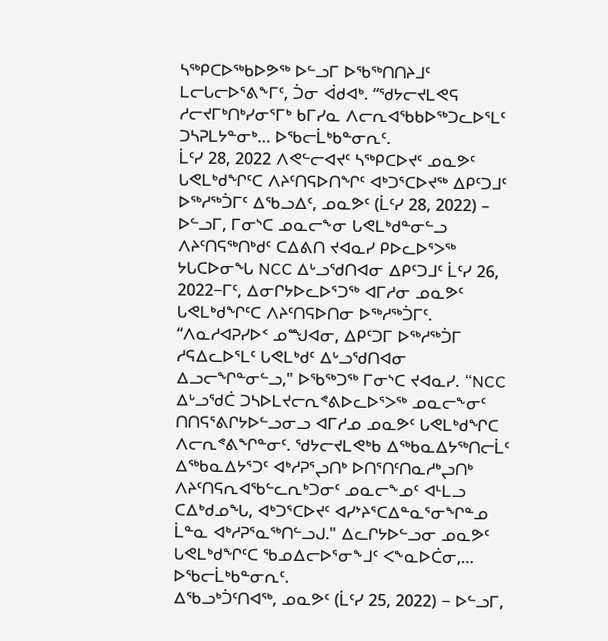ᓴᖅᑭᑕᐅᖅᑲᐅᕗᖅ ᐅᓪᓗᒥ ᐅᖃᖅᑎᑎᔨᒧᑦ ᒪᓕᒐᓕᐅᕐᕕᖕᒥᑦ, ᑑᓂ ᐋᑯᐊᒃ. “ᖁᔭᓕᔪᒪᕙᕋ ᓱᓕᔪᒥᒃᑎᒃᓯᓂᕐᒥᒃ ᑲᒥᓯᓇ ᐱᓕᕆᐊᖃᑲᐅᖅᑐᓚᐅᕐᒪᑦ ᑐᓴᕈᒪᔭᓐᓂᒃ… ᐅᖃᓕᒫᒃᑲᓐᓂᕆᑦ.
ᒫᑦᓯ 28, 2022 ᐱᕙᓪᓕᐊᔪᑦ ᓴᖅᑭᑕᐅᔪᑦ ᓄᓇᕗᑦ ᒐᕙᒪᒃᑯᖏᑦᑕ ᐱᔨᑦᑎᕋᐅᑎᖏᑦ ᐊᒃᑐᕐᑕᐅᔪᖅ ᐃᑭᑦᑐᒧᑦ ᐅᖅᓱᖅᑑᒥᑦ ᐃᖃᓗᐃᑦ, ᓄᓇᕗᑦ (ᒫᑦᓯ 28, 2022) – ᐅᓪᓗᒥ, ᒥᓂᔅᑕ ᓄᓇᓕᖕᓂ ᒐᕙᒪᒃᑯᓐᓂᓪᓗ ᐱᔨᑦᑎᕋᖅᑎᒃᑯᑦ ᑕᐃᕕᑎ ᔪᐊᓇᓯ ᑭᐅᓚᐅᕐᐳᖅ ᔭᒐᑕᐅᓂᖓ NCC ᐃᒡᓗᖁᑎᐊᓂ ᐃᑭᑦᑐᒧᑦ ᒫᑦᓯ 26, 2022−ᒥᑦ, ᐃᓂᒋᔭᐅᓚᐅᕐᑐᖅ ᐊᒥᓱᓂ ᓄᓇᕗᑦ ᒐᕙᒪᒃᑯᖏᑦᑕ ᐱᔨᑦᑎᕋᐅᑎᓂ ᐅᖅᓱᖅᑑᒥᑦ. “ᐱᓇᓱᐊᕈᓯᐅᑉ ᓄᙳᐊᓂ, ᐃᑭᑦᑐᒥ ᐅᖅᓱᖅᑑᒥ ᓱᕋᐃᓚᐅᕐᒪᑦ ᒐᕙᒪᒃᑯᑦ ᐃᒡᓗᖁᑎᐊᓂ ᐃᓗᓕᖏᓐᓂᓪᓗ," ᐅᖃᖅᑐᖅ ᒥᓂᔅᑕ ᔪᐊᓇᓯ. “NCC ᐃᒡᓗᖁᑖ ᑐᓴᐅᒪᔪᓕᕆᕝᕕᐅᓚᐅᕐᐳᖅ ᓄᓇᓕᖕᓂᑦ ᑎᑎᕋᕐᕕᒋᔭᐅᓪᓗᓂᓗ ᐊᒥᓱᓄ ᓄᓇᕗᑦ ᒐᕙᒪᒃᑯᖏᑕ ᐱᓕᕆᕝᕕᖏᓐᓂᑦ. ᖁᔭᓕᔪᒪᕙᒃᑲ ᐃᖅᑲᓇᐃᔭᖅᑎᓕᒫᑦ ᐃᖅᑲᓇᐃᔭᕐᑐᑦ ᐊᒃᓱᕈᕐᖢᑎᒃ ᐅᑎᕐᑎᑦᑎᓇᓱᒃᖢᑎᒃ ᐱᔨᑦᑎᕋᕆᐊᖃᓪᓚᕆᒃᑐᓂᑦ ᓄᓇᓕᖕᓄᑦ ᐊᒻᒪᓗ ᑕᐃᒃᑯᓄᖓ, ᐊᒃᑐᕐᑕᐅᔪᑦ ᐊᓯᔾᔨᕐᑕᐃᓐᓇᕐᓂᖏᓐᓄ ᒫᓐᓇ ᐊᒃᓱᕈᕐᓇᖅᑎᓪᓗᒍ." ᐃᓚᒋᔭᐅᓪᓗᓂ ᓄᓇᕗᑦ ᒐᕙᒪᒃᑯᖏᑦᑕ ᖃᓄᐃᓕᐅᕐᓂᖕᒧᑦ ᐸᖕᓇᐅᑖᓂ,… ᐅᖃᓕᒫᒃᑲᓐᓂᕆᑦ.
ᐃᖃᓗᒃᑑᑦᑎᐊᖅ, ᓄᓇᕗᑦ (ᒫᑦᓯ 25, 2022) − ᐅᓪᓗᒥ,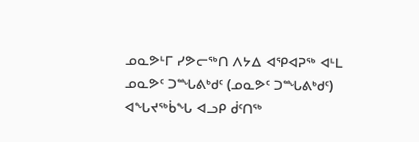ᓄᓇᕗᒻᒥ ᓯᕗᓕᖅᑎ ᐱᔭᐃ ᐊᕿᐊᕈᖅ ᐊᒻᒪ ᓄᓇᕗᑦ ᑐᙵᕕᒃᑯᑦ (ᓄᓇᕗᑦ ᑐᙵᕕᒃᑯᑦ) ᐊᖓᔪᖅᑳᖓ ᐊᓗᑭ ᑰᑦᑎᖅ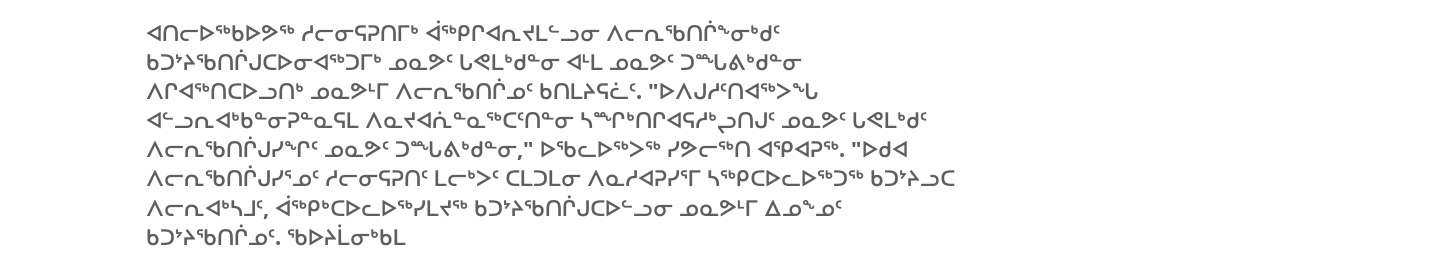ᐊᑎᓕᐅᖅᑲᐅᕗᖅ ᓱᓕᓂᕋᕈᑎᒥᒃ ᐋᖅᑭᒋᐊᕆᔪᒪᓪᓗᓂ ᐱᓕᕆᖃᑎᒌᖕᓂᒃᑯᑦ ᑲᑐᔾᔨᖃᑎᒌᒍᑕᐅᓂᐊᖅᑐᒥᒃ ᓄᓇᕗᑦ ᒐᕙᒪᒃᑯᓐᓂ ᐊᒻᒪ ᓄᓇᕗᑦ ᑐᙵᕕᒃᑯᓐᓂ ᐱᒋᐊᖅᑎᑕᐅᓗᑎᒃ ᓄᓇᕗᒻᒥ ᐱᓕᕆᖃᑎᒌᓄᑦ ᑲᑎᒪᔨᕋᓛᑦ. "ᐅᐱᒍᓱᑦᑎᐊᖅᐳᖓ ᐊᓪᓗᕆᐊᒃᑲᓐᓂᕈᓐᓇᕋᒪ ᐱᓇᔪᐊᕇᓐᓇᖅᑕᑦᑎᓐᓂ ᓴᙱᒃᑎᒋᐊᕋᓱᒃᖢᑎᒍᑦ ᓄᓇᕗᑦ ᒐᕙᒪᒃᑯᑦ ᐱᓕᕆᖃᑎᒌᒍᓯᖏᑦ ᓄᓇᕗᑦ ᑐᙵᕕᒃᑯᓐᓂ," ᐅᖃᓚᐅᖅᐳᖅ ᓯᕗᓕᖅᑎ ᐊᕿᐊᕈᖅ. "ᐅᑯᐊ ᐱᓕᕆᖃᑎᒌᒍᓯᕐᓄᑦ ᓱᓕᓂᕋᕈᑎᑦ ᒪᓕᒃᐳᑦ ᑕᒪᑐᒪᓂ ᐱᓇᓱᐊᕈᓯᕐᒥ ᓴᖅᑭᑕᐅᓚᐅᖅᑐᖅ ᑲᑐᔾᔨᓗᑕ ᐱᓕᕆᐊᒃᓴᒧᑦ, ᐋᖅᑭᒃᑕᐅᓚᐅᖅᓯᒪᔪᖅ ᑲᑐᔾᔨᖃᑎᒌᒍᑕᐅᓪᓗᓂ ᓄᓇᕗᒻᒥ ᐃᓄᖕᓄᑦ ᑲᑐᔾᔨᖃᑎᒌᓄᑦ. ᖃᐅᔨᒫᓂᒃᑲᒪ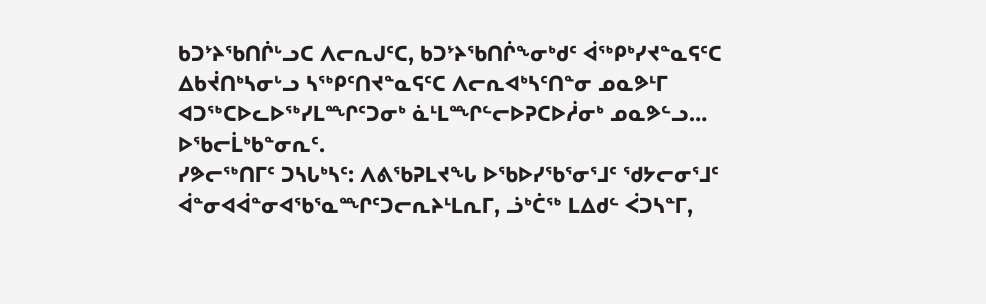ᑲᑐᔾᔨᖃᑎᒌᒡᓗᑕ ᐱᓕᕆᒍᑦᑕ, ᑲᑐᔾᔨᖃᑎᒌᖕᓂᒃᑯᑦ ᐋᖅᑭᒃᓯᔪᓐᓇᕋᑦᑕ ᐃᑲᔫᑎᒃᓴᓂᒡᓗ ᓴᖅᑭᑦᑎᔪᓐᓇᕋᑦᑕ ᐱᓕᕆᐊᒃᓴᑦᑎᓐᓂ ᓄᓇᕗᒻᒥ ᐊᑐᖅᑕᐅᓚᐅᖅᓯᒪᙱᑦᑐᓂᒃ ᓈᒻᒪᙱᓪᓕᐅᕈᑕᐅᓲᓂᒃ ᓄᓇᕗᓪᓗ… ᐅᖃᓕᒫᒃᑲᓐᓂᕆᑦ.
ᓯᕗᓕᖅᑎᒥᑦ ᑐᓴᒐᒃᓴᑦ: ᐱᕕᖃᕈᒪᔪᖓ ᐅᖃᐅᓯᖃᕐᓂᕐᒧᑦ ᖁᔭᓕᓂᕐᒧᑦ ᐋᓐᓂᐊᐋᓐᓂᐊᖃᕐᓇᙱᑦᑐᓕᕆᔨᒻᒪᕆᒥ, ᓘᒃᑖᖅ ᒪᐃᑯᓪ ᐹᑐᓴᓐᒥ,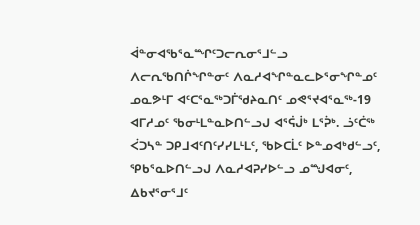ᐋᓐᓂᐊᖃᕐᓇᙱᑦᑐᓕᕆᓂᕐᒧᓪᓗ ᐱᓕᕆᖃᑎᒌᖏᓐᓂᑦ ᐱᓇᓱᐊᖏᓐᓇᓚᐅᕐᓂᖏᓐᓄᑦ ᓄᓇᕗᒻᒥ ᐊᑦᑕᕐᓇᖅᑐᒦᖁᔨᓇᑎᑦ ᓄᕙᕐᔪᐊᕐᓇᖅ-19 ᐊᒥᓱᓄᑦ ᖃᓂᒻᒪᓐᓇᐅᑎᓪᓗᒍ ᐊᕐᕌᒎᒃ ᒪᕐᕉᒃ. ᓘᑦᑖᖅ ᐹᑐᓴᓐ ᑐᑭᒧᐊᑦᑎᑦᓯᓯᒪᒻᒪᑦ, ᖃᐅᑕᒫᑦ ᐅᓐᓄᐊᒃᑯᓪᓗᑦ, ᕿᑲᕐᓇᐅᑎᓪᓗᒍ ᐱᓇᓱᐊᕈᓯᐅᓪᓗ ᓄᙳᐊᓂᑦ, ᐃᑲᔪᕐᓂᕐᒧᑦ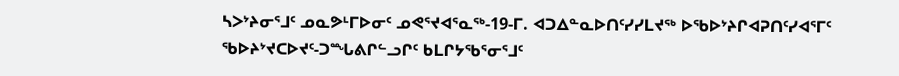ᓴᐳᔾᔨᓂᕐᒧᑦ ᓄᓇᕗᒻᒥᐅᓂᑦ ᓄᕙᕐᔪᐊᕐᓇᖅ-19-ᒥ. ᐊᑐᐃᓐᓇᐅᑎᑦᓯᓯᒪᔪᖅ ᐅᖃᐅᔾᔨᒋᐊᕈᑎᑦᓯᐊᕐᒥᑦ ᖃᐅᔨᔾᔪᑕᐅᔪᑦ-ᑐᙵᕕᒋᓪᓗᒋᑦ ᑲᒪᒋᔭᖃᕐᓂᕐᒧᑦ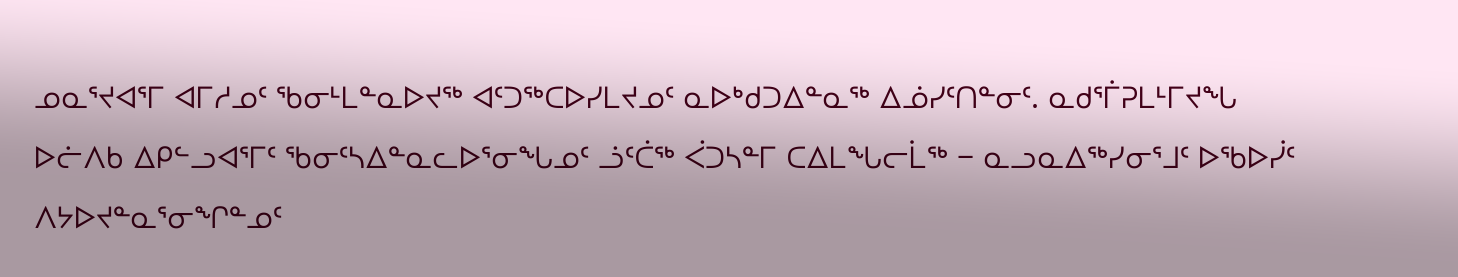ᓄᓇᕐᔪᐊᕐᒥ ᐊᒥᓱᓄᑦ ᖃᓂᒻᒪᓐᓇᐅᔪᖅ ᐊᑦᑐᖅᑕᐅᓯᒪᔪᓄᑦ ᓇᐅᒃᑯᑐᐃᓐᓇᖅ ᐃᓅᓯᑦᑎᓐᓂᑦ. ᓇᑯᕐᒦᕈᒪᒻᒥᔪᖓ ᐅᓖᐱᑲ ᐃᑭᓪᓗᐊᕐᒥᑦ ᖃᓂᑦᓴᐃᓐᓇᓚᐅᕐᓂᖓᓄᑦ ᓘᑦᑖᖅ ᐹᑐᓴᓐᒥ ᑕᐃᒪᖓᓕᒫᖅ − ᓇᓗᓇᐃᖅᓯᓂᕐᒧᑦ ᐅᖃᐅᓰᑦ ᐱᔭᐅᔪᓐᓇᕐᓂᖏᓐᓄᑦ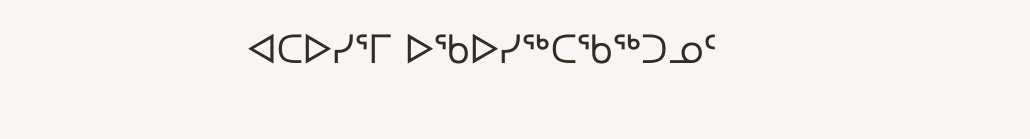ᐊᑕᐅᓯᕐᒥ ᐅᖃᐅᓯᖅᑕᖃᖅᑐᓄᑦ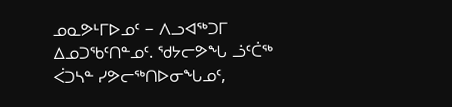ᓄᓇᕗᒻᒥᐅᓄᑦ − ᐱᓗᐊᖅᑐᒥ ᐃᓄᑐᖃᑦᑎᓐᓄᑦ. ᖁᔭᓕᕗᖓ ᓘᑦᑖᖅ ᐹᑐᓴᓐ ᓯᕗᓕᖅᑎᐅᓂᖓᓄᑦ,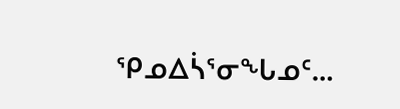ᕿᓄᐃᓵᕐᓂᖓᓄᑦ…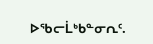ᐅᖃᓕᒫᒃᑲᓐᓂᕆᑦ.